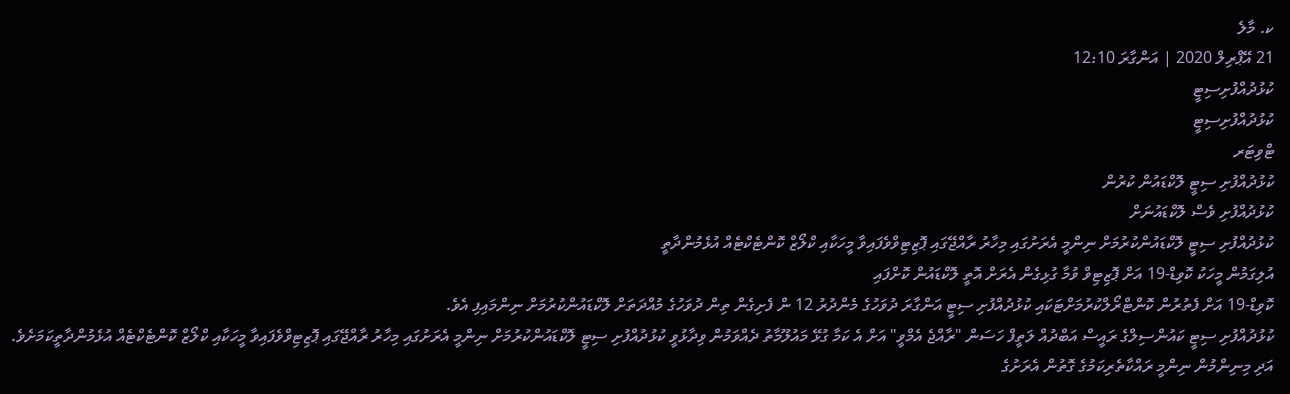ކ. މާލެ
21 އޭޕްރިލް 2020 | އަންގާރަ 12:10
ކުޅުދުއްފުށިސިޓީ
ކުޅުދުއްފުށިސިޓީ
ޓްވިޓަރ
ކުޅުދުއްފުށި ސިޓީ ލޮކްޑައުން ކުރުން
ކުޅުދުއްފުށި ވެސް ލޮކްޑައުނަށް
ކުޅުދުއްފުށި ސިޓީ ލޮކްޑައުންކުރުމަށް ނިންމީ އެރަށުގައި މިހާރު ރާއްޖޭގައި ޕޮޒިޓިވްވެފައިވާ މީހަކާއި ކްލޯޒް ކޮންޓެކްޓެއް އުޅެމުންދާތީ
އުލިގަމުން މީހަކު ކޮވިޑް-19 އަށް ޕޮޒިޓިވް ވުމާ ގުޅިގެން އެރަށް އޮތީ ލޮކްޑައުން ކޮށްފައި
ކޮވިޑް-19 އަށް ފެތުރުން ކޮންޓްރޯލްކުރުމަށްޓަކައި ކުޅުދުއްފުށި ސިޓީ އަންގާރަ ދުވަހުގެ މެންދުރު 12 ން ފެށިގެން ތިން ދުވަހުގެ މުއްދަތަށް ލޮކްޑައުންކުރުމަށް ނިންމައިފި އެވެ.
ކުޅުދުއްފުށި ސިޓީ ކައުންސިލްގެ ރައީސް އަބްދުއް ލަތީފް ހަސަން "ރާއްޖެ އެމްވީ" އަށް އެ ކަމާ ގުޅޭ މައުލޫމާތު ދެއްވަމުން ވިދާޅުވީ ކުޅުދުއްފުށި ސިޓީ ލޮކްޑައުންކުރުމަށް ނިންމީ އެރަށުގައި މިހާރު ރާއްޖޭގައި ޕޮޒިޓިވްވެފައިވާ މީހަކާއި ކްލޯޒް ކޮންޓެކްޓެއް އުޅެމުންދާތީކަމަށެވެ. އަދި މިނިންމުން ނިންމީ ރައްކާތެރިކަމުގެ ގޮތުން އެރަށުގެ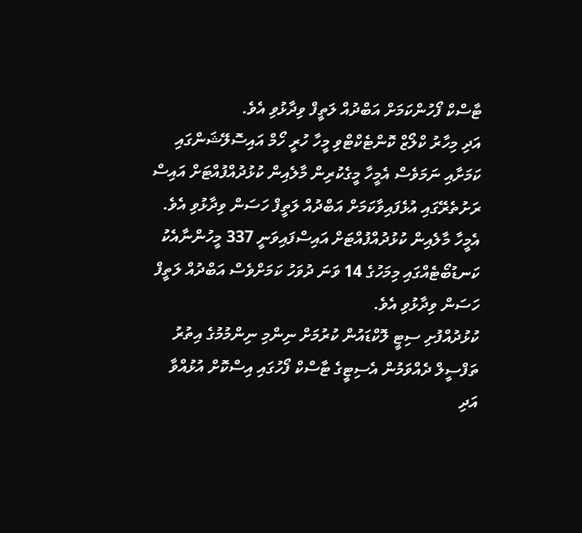ޓާސްކް ފޯހުންކަމަށް އަބްދުއް ލަތީފް ވިދާޅުވި އެވެ.
އަދި މިހާރު ކްލޯޒް ކޮންޓެކްޓްވި މީހާ ހުރީ ހޯމް އައިސޮލޭޝަންގައި ކަމަށާއި ނަމަވެސް އެމީހާ މީގެކުރިން މާލެއިން ކުޅުދުއްފުއްޓަށް އައިސް ރަށުތެރޭގައި އުޅެފައިވާކަމަށް އަބްދުއް ލަތީފް ހަސަން ވިދާޅުވި އެވެ. އެމީހާ މާލެއިން ކުޅުދުއްފުއްޓަށް އައިސްފައިވަނީ 337 މީހުންނާއެކު ކަނޑުބޯޓެއްގައި މިމަހުގެ 14 ވަނަ ދުވަހު ކަމަށްވެސް އަބްދުއް ލަތީފް ހަސަން ވިދާޅުވި އެވެ.
ކުޅުދުއްފުށި ސިޓީ ލޮކްޑައުން ކުރުމަށް ނިންމި ނިންމުމުގެ އިތުރު ތަފްސީލް ދެއްވަމުން އެސިޓީގެ ޓާސްކް ފޯހުގައި އިސްކޮށް އުޅުއްވާ އަދި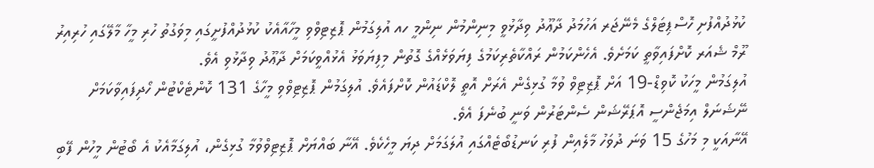ކުޅުދުއްފުށި ހޮސްޕިޓަލްގެ މެނޭޖަރ އަހުމަދު ދާޢޫދު ވިދާޅުވީ މިނިންމުން ނިންމީ ހއ އުލިގަމުން ޕޮޒިޓިވްވި މީހާއާއެކު ކުޅުދުއްފުށީގައި މިވަގުތު ހުރި މީހާ މާލޭގައި ހުރިއިރު ރޫމް ޝެއަރ ކޮށްފައިވާތީ ކަމަށެވެ. އެހެންކަމުން ރައްކާތެރިކަމުގެ ފިޔަވަޅެއްގެ ގޮތުން މިފިޔަވަޅު އެޅުއްވީކަމަށް ދާޢޫދު ވިދާޅުވި އެވެ.
އުލިގަމުން މީހަކު ކޮވިޑް-19 އަށް ޕޮޒިޓިވް ވުމާ ގުޅިގެން އެރަށް އޮތީ ލޮކްޑައުން ކޮށްފައެވެ. އުލިގަމުން ޕޮޒިޓިވްވި މީހާގެ 131 ކޮންޓެކްޓުން ހޯދިފައިވާކަމަށް ނޭޝަނަލް އިމަޖެންސީ އޮޕަރޭޝަން ސެންޓަރުން ވަނީ ބުނެފަ އެވެ.
އޭނާއަކީ މި މަހުގެ 15 ވަނަ ދުވަހު މާލެއިން ފުރި ކަނޑުބޯޓެއްގައި އުލަގަމަށް ދިޔަ މީހެކެވެ. އޭނާ ބައްޔަށް ޕޮޒިޓިވްވުމާ ގުޅިގެން، އުލިގަމާއެކު އެ ބޯޓުން މީހުން ފޭބި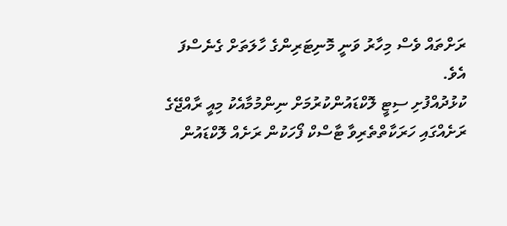ރަށްތައް ވެސް މިހާރު ވަނީ މޮނިޓަރިންގެ ހާލަތަށް ގެނެސްފަ އެވެ.
ކުޅުދުއްފުށި ސިޓީ ލޮކްޑައުންކުރުމަށް ނިންމުމާއެކު މިއީ ރާއްޖޭގެ ރަށެއްގައި ހަރަކާތްތެރިވާ ޓާސްކް ފޯހަކުން ރަށެއް ލޮކްޑައުން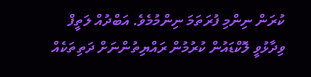ކުރަން ނިންމި ފުރަތަމަ ނިންމުމެވެ. އަބްދުއް ލަތީފް ވިދާޅުވީ ލޮކްޑައުން ކުރުމުން ރައްޔިތުންނަށް ދަތިތަކެއް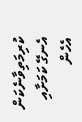ކުރިމަތިވާނެކަން އެނގޭ ކަމަށާއި އެހެން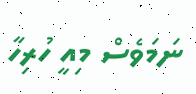ނަމަވެސް މިއީ ހުރިހާ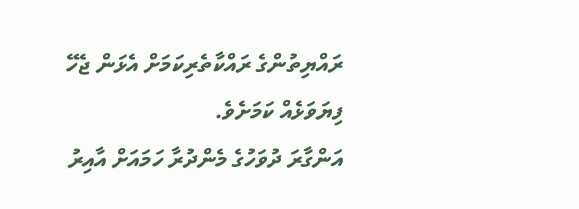ރައްޔިތުންގެ ރައްކާތެރިކަމަށް އެޅަން ޖެހޭ ފިޔަވަޅެއް ކަމަށެވެ.
އަންގާރަ ދުވަހުގެ މެންދުރާ ހަމައަށް އާއިރު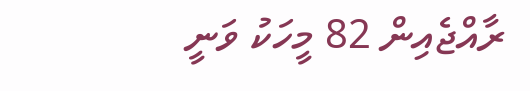ރާއްޖެއިން 82 މީހަކު ވަނީ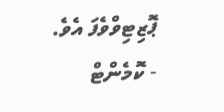ޕޮޒިޓިވްވެފަ އެވެ.
- ކޮމެންޓް